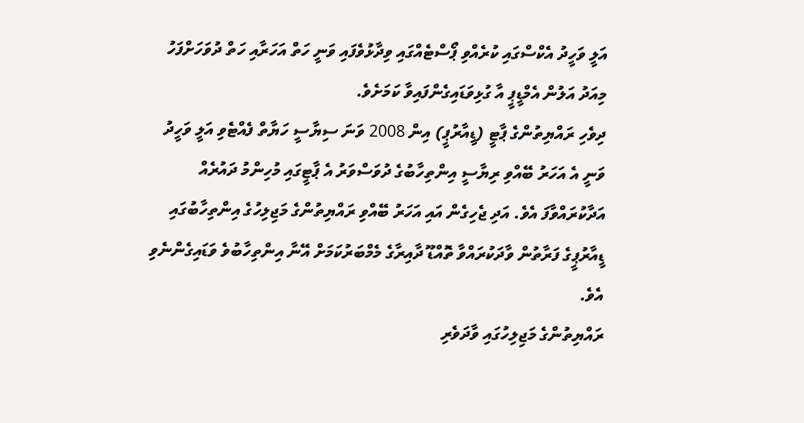އަލީ ވަހީދު އެކްސްގައި ކުރެއްވި ޕޯސްޓެއްގައި ވިދާޅުވެފައި ވަނީ ހަތް އަހަރާއި ހަތް ދުވަހަށްފަހު މިއަދު އަލުން އެމްޑީޕީ އާ ގުޅިވަޑައިގެންފައިވާ ކަމަށެވެ.
ދިވެހި ރައްޔިތުންގެ ޕާޓީ (ޑީއާރުޕީ) އިން 2008 ވަނަ ސިޔާސީ ހަޔާތް ފެއްޓެވި އަލީ ވަހީދު ވަނީ އެ އަހަރު ބޭއްވި ރިޔާސީ އިންތިހާބުގެ ދުވަސްވަރު އެ ޕާޓީގައި މުހިންމު ދައުރެއް އަދާކުރައްވާފަ އެވެ. އަދި ޖެހިގެން އައި އަހަރު ބޭއްވި ރައްޔިތުންގެ މަޖިލިހުގެ އިންތިހާބުގައި ޑީއާރުޕީގެ ފަރާތުން ވާދަކުރައްވާ ތޮއްޑޫ ދާއިރާގެ މެމްބަރުކަމަށް އޭނާ އިންތިހާބުވެ ވަޑައިގެންނެވި އެވެ.
ރައްޔިތުންގެ މަޖިލިހުގައި ވާދަވެރި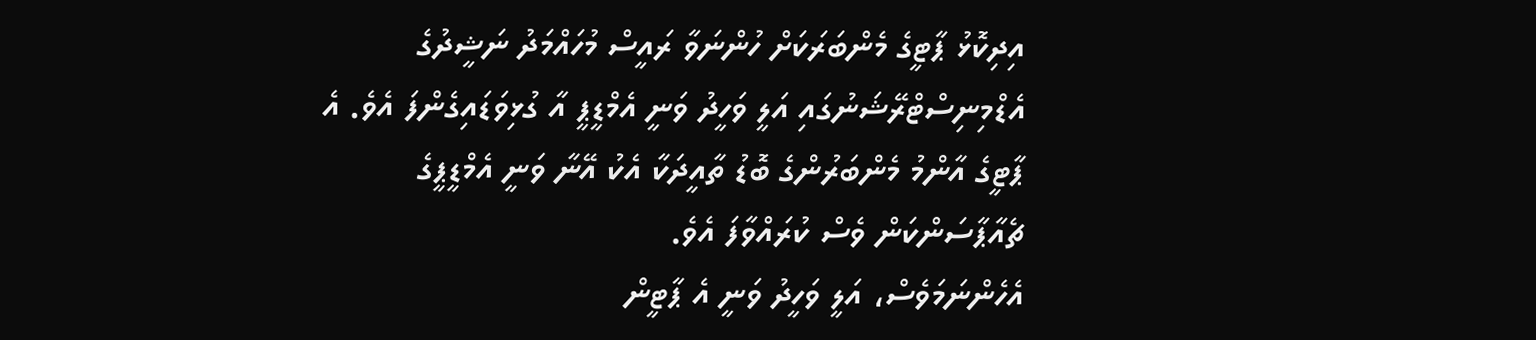އިދިކޮޅު ޕާޓީގެ މެންބަރަކަށް ހުންނަވާ ރައީސް މުހައްމަދު ނަޝީދުގެ އެޑްމިނިސްޓްރޭޝަނުގައި އަލީ ވަހީދު ވަނީ އެމްޑީޕީ އާ ގުޅިވަޑައިގެންފަ އެވެ. އެ ޕާޓީގެ އާންމު މެންބަރުންގެ ބޮޑު ތާއީދަކާ އެކު އޭނާ ވަނީ އެމްޑީޕީގެ ޗެއާޕާސަންކަން ވެސް ކުރައްވާފަ އެވެ.
އެހެންނަމަވެސް، އަލީ ވަހީދު ވަނީ އެ ޕާޓީން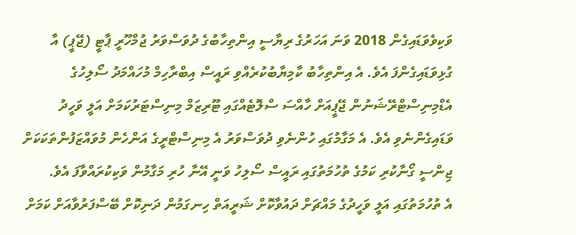ވަކިވެވަޑައިގެން 2018 ވަނަ އަހަރުގެ ރިޔާސީ އިންތިހާބުގެ ދުވަސްވަރު ޖުމްހޫރީ ޕާޓީ (ޖޭޕީ) އާ ގުޅިވަޑައިގެންފަ އެވެ. އެ އިންތިހާބު ކާމިޔާބުކުރެއްވި ރައީސް އިބްރާހިމް މުހައްމަދު ސޯލިހުގެ އެޑްމިނިސްޓްރޭޝަނުން ޖޭޕީއަށް ހާއްސަ ސްލޮޓެއްގައި ޓޫރިޒަމް މިނިސްޓަރުކަމަށް އަލީ ވަހީދު ވަޑައިގެންނެވި އެވެ. އެ މަގާމުގައި ހުންނެވި ދުވަސްވަރު އެ މިނިސްޓްރީގެ އަންހެން މުވައްޒަފުންތަކަކަށް ޖިންސީ ގޯނާކުރި ކަމުގެ ތުހުމަތުގައި ރައީސް ސޯލިހު ވަނީ އޭނާ ހުރި މަގާމުން ވަކިކުރައްވާފަ އެވެ.
އެ ތުހުމަތުގައި އަލީ ވަހީދުގެ މައްޗަށް ދައުވާކޮށް ޝަރީއަތް ހިނގަމުން ދަނިކޮށް ބޭސްފަރުވާއަށް ކަމަށް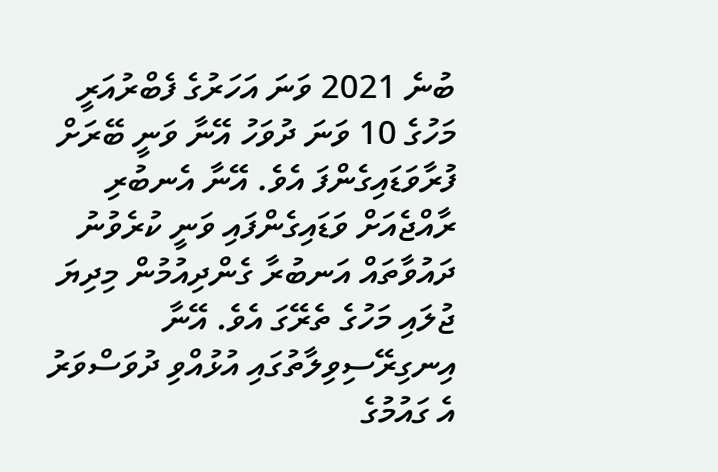ބުނެ 2021 ވަނަ އަހަރުގެ ފެބްރުއަރީ މަހުގެ 10 ވަނަ ދުވަހު އޭނާ ވަނީ ބޭރަށް ފުރާވަޑައިގެންފަ އެވެ. އޭނާ އެނބުރި ރާއްޖެއަށް ވަޑައިގެންފައި ވަނީ ކުރެވުނު ދައުވާތައް އަނބުރާ ގެންދިއުމުން މިދިޔަ ޖުލައި މަހުގެ ތެރޭގަ އެވެ. އޭނާ އިނގިރޭސިވިލާތުގައި އުޅުއްވި ދުވަސްވަރު އެ ގައުމުގެ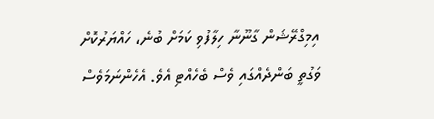އިމިގްރޭޝަން ގާނޫނާ ހިލާފުވި ކަމަށް ބުނެ، ހައްޔަރުކޮށް ވަގުތީ ބަންދެއްގައި ވެސް ބެހެއްޓި އެވެ. އެހެންނަމަވެސް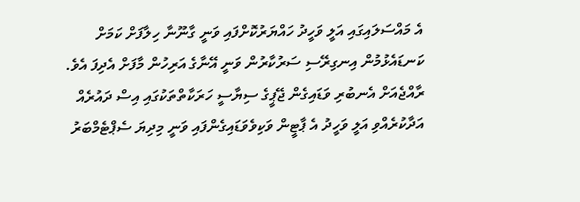އެ މައްސަލައިގައި އަލީ ވަހީދު ހައްޔަރުކޮށްފައި ވަނީ ގާނޫނާ ހިލާފަށް ކަމަށް ކަނޑައެޅުމުން އިނގިރޭސި ސަރުކާރުން ވަނީ އޭނާގެ އަރިހުން މާފަށް އެދިފަ އެވެ.
ރާއްޖެއަށް އެނބުރި ވަޑައިގެން ޖޭޕީގެ ސިޔާސީ ހަރަކާތްތަކުގައި އިސް ދައުރެއް އަދާކުރެއްވި އަލީ ވަހީދު އެ ޕާޓީން ވަކިވެވަޑައިގެންފައި ވަނީ މިދިޔަ ސެޕްޓެމްބަރު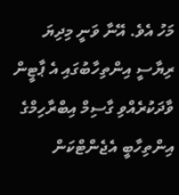މަހު އެވެ. އޭނާ ވަނީ މިދިޔަ ރިޔާސީ އިންތިހާބުގައި އެ ޕާޓީން ވާދަކުރެއްވި ގާސިމް އިބްރާހިމްގެ އިންތިހާބީ އެޖެންޓްކަން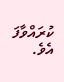ކުރައްވާފަ އެވެ.